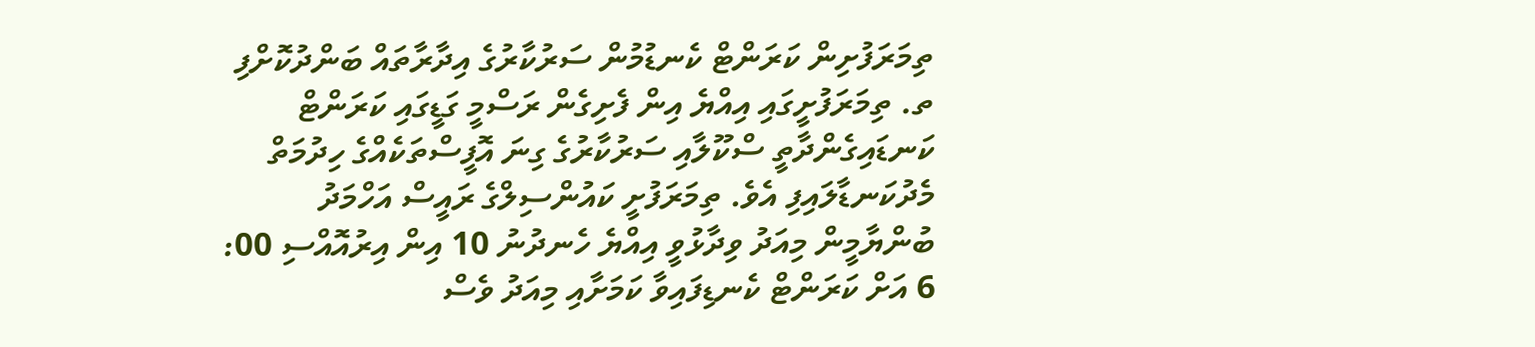ތިމަރަފުށިން ކަރަންޓް ކެނޑުމުން ސަރުކާރުގެ އިދާރާތައް ބަންދުކޮށްފި
ތ. ތިމަރަފުށީގައި އިއްޔެ އިން ފެށިގެން ރަސްމީ ގަޑީގައި ކަރަންޓް ކަނޑައިގެންދާތީ ސްކޫލާއި ސަރުކާރުގެ ގިނަ އޮފީސްތަކެއްގެ ހިދުމަތް މެދުކަނޑާލައިފި އެވެ. ތިމަރަފުށީ ކައުންސިލްގެ ރައީސް އަހްމަދު ބުންޔާމީން މިއަދު ވިދާޅުވީ އިއްޔެ ހެނދުނު 10 އިން އިރުއޮއްސި 00: 6 އަށް ކަރަންޓް ކެނޑިފައިވާ ކަމަށާއި މިއަދު ވެސް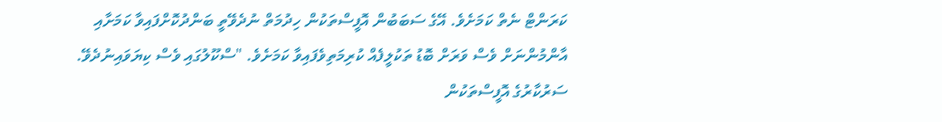ކަރަންޓް ނެތް ކަމަށެވެ. އޭގެ ސަބަބުން އޮފީސްތަކުން ހިދުމަތް ނުދެވޭތީ ބަންދުކޮށްފައިވާ ކަމަށާއި އާންމުންނަށް ވެސް ވަރަށް ބޮޑު ތަކުލީފެއް ކުރިމަތިވެފައިވާ ކަމަށެވެ. "ސްކޫލުގައި ވެސް ކިޔަވައިނުދެވޭ. ސަރުކާރުގެ އޮފީސްތަކުން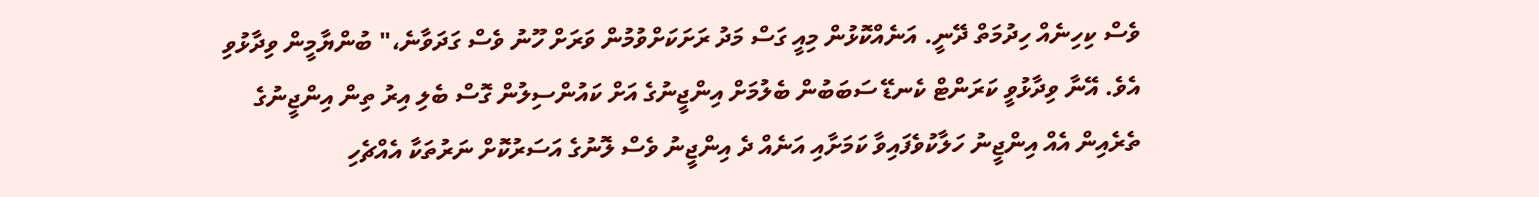ވެސް ކިހިނެއް ހިދުމަތް ދޭނީ. އަނެއްކޮޅުން މިއީ ގަސް މަދު ރަށަކަށްވުމުން ވަރަށް ހޫނު ވެސް ގަދަވާނެ،" ބުންޔާމީން ވިދާޅުވި އެވެ. އޭނާ ވިދާޅުވީ ކަރަންޓް ކެނޑޭ ސަބަބުން ބެލުމަށް އިންޖީނުގެ އަށް ކައުންސިލުން ގޮސް ބެލި އިރު ތިން އިންޖީނުގެ ތެރެއިން އެއް އިންޖީނު ހަލާކުވެފައިވާ ކަމަށާއި އަނެއް ދެ އިންޖީނު ވެސް ލޮނުގެ އަސަރުކޮށް ނަރުތަކާ އެއްޗެހި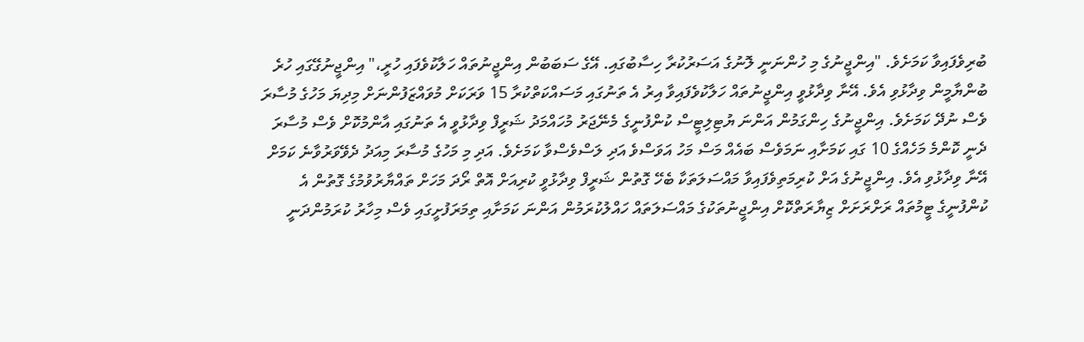ބުރިވެފައިވާ ކަމަށެވެ. "އިންޖީނުގެ މި ހުންނަނީ ލޮނުގެ އަސަރުކުރާ ހިސާބުގައި. އޭގެ ސަބަބުން އިންޖީނުތައް ހަލާކުވެފައި ހުރީ،" އިންޖީނުގޭގައި ހުރެ ބުންޔާމީން ވިދާޅުވި އެވެ. އޭނާ ވިދާޅުވީ އިންޖީނުތައް ހަލާކުވެފައިވާ އިރު އެ ތަނުގައި މަސައްކަތްކުރާ 15 ވަރަކަށް މުވައްޒަފުންނަށް މިދިޔަ މަހުގެ މުސާރަ ވެސް ނުދޭ ކަމަށެވެ. އިންޖީނުގެ ހިންގަމުން އަންނަ ޔުޓިލިޓީސް ކުންފުނީގެ މެނޭޖަރު މުހައްމަދު ޝަރީފް ވިދާޅުވީ އެ ތަނުގައި އާންމުކޮށް ވެސް މުސާރަ ދެނީ ކޮންމެ މަހެއްގެ 10 ގައި ކަމަށާއި ނަމަވެސް ބައެއް މަސް މަހު އަވަސްވެ އަދި ލަސްވެސްވާ ކަމަށެވެ. އަދި މި މަހުގެ މުސާރަ މިއަދު ދެވޭވަރުވާނެ ކަމަށް އޭނާ ވިދާޅުވި އެވެ. އިންޖީނުގެ އަށް ކުރިމަތިވެފައިވާ މައްސަލަތަކާ ބެހޭ ގޮތުން ޝަރީފް ވިދާޅުވީ ކުރިއަށް އޮތް ރޯދަ މަހަށް ތައްޔާރުވުމުގެ ގޮތުން އެ ކުންފުނީގެ ޓީމުތައް ރަށްރަށަށް ޒިޔާރަތްކޮށް އިންޖީނުތަކުގެ މައްސަލަތައް ހައްލުކުރަމުން އަންނަ ކަމަށާއި ތިމަރަފުށީގައި ވެސް މިހާރު ކުރަމުންދަނީ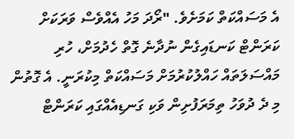އެ މަސައްކަތް ކަމަށެވެ. "ރޯދަ މަހު އެއްވެސް ވަރަކަށް ކަރަންޓް ކަނޑައިގެން ނުދާނެ ގޮތް ހެދުމަށް، ހުރި މައްސަލަތައް ހައްލުކުރުމަށް މަސައްކަތް މިކުރަނީ. އެ ގޮތުން މި ދެ ދުވަހު ތިމަރަފުށިން ވަކި ގަނޑިއެއްގައި ކަރަންޓް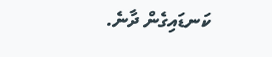ކަނޑައިގެން ދާނެ.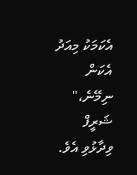އެކަމަކު މިއަދު އެކަން ނިމޭނެ،" ޝަރީފް ވިދާޅުވި އެވެ.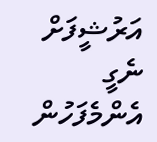އަރުޝީފަށް ނެގީ
އެންމެފަހުން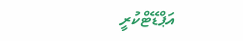އަޕްޑޭޓްކުރީ